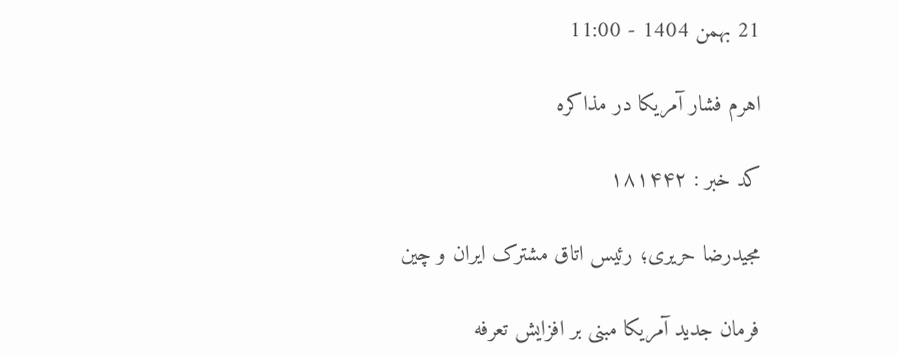21 بهمن 1404 - 11:00

اهرم فشار آمریکا در مذاکره

کد خبر : ۱۸۱۴۴۲

مجیدرضا حریری؛ رئیس اتاق مشترک ایران و چین

فرمان جدید آمریکا مبنی بر افزایش تعرفه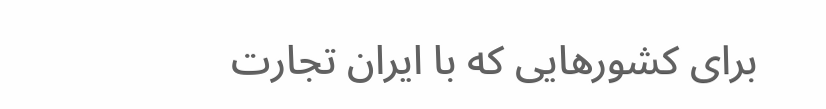برای کشور‌هایی که با ایران تجارت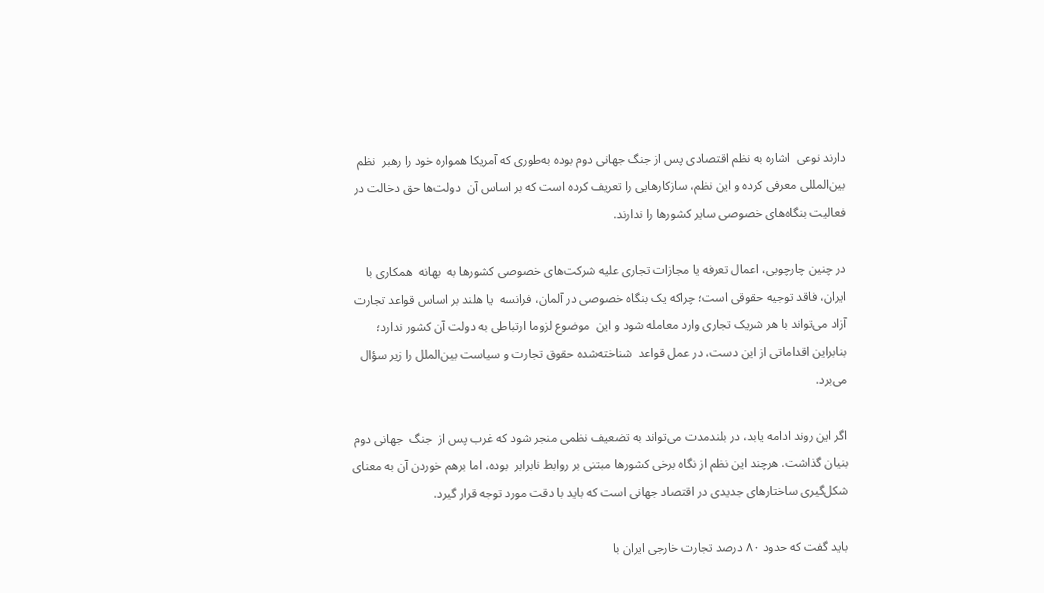دارند نوعی  اشاره به نظم اقتصادی پس از جنگ جهانی دوم بوده به‌طوری که آمریکا همواره خود را رهبر  نظم بین‌المللی معرفی کرده و این نظم، سازکار‌هایی را تعریف کرده است که بر اساس آن  دولت‌ها حق دخالت در فعالیت بنگاه‌های خصوصی سایر کشور‌ها را ندارند.

در چنین چارچوبی، اعمال تعرفه یا مجازات تجاری علیه شرکت‌های خصوصی کشور‌ها به  بهانه  همکاری با ایران، فاقد توجیه حقوقی است؛ چراکه یک بنگاه خصوصی در آلمان، فرانسه  یا هلند بر اساس قواعد تجارت آزاد می‌تواند با هر شریک تجاری وارد معامله شود و این  موضوع لزوما ارتباطی به دولت آن کشور ندارد؛ بنابراین اقداماتی از این دست، در عمل قواعد  شناخته‌شده حقوق تجارت و سیاست بین‌الملل را زیر سؤال می‌برد.

اگر این روند ادامه یابد، در بلندمدت می‌تواند به تضعیف نظمی منجر شود که غرب پس از  جنگ  جهانی دوم بنیان گذاشت. هرچند این نظم از نگاه برخی کشور‌ها مبتنی بر روابط نابرابر  بوده، اما برهم خوردن آن به معنای شکل‌گیری ساختار‌های جدیدی در اقتصاد جهانی است که باید با دقت مورد توجه قرار گیرد.

باید گفت که حدود ۸۰ درصد تجارت خارجی ایران با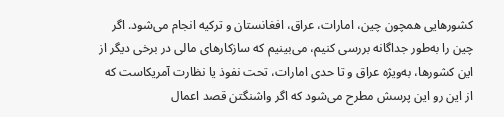کشور‌هایی همچون چین، امارات، عراق، افغانستان و ترکیه انجام می‌شود. اگر چین را به‌طور جداگانه بررسی کنیم، می‌بینیم که سازکار‌های مالی در برخی دیگر از این کشورها، به‌ویژه عراق و تا حدی امارات، تحت نفوذ یا نظارت آمریکاست که از این رو این پرسش مطرح می‌شود که اگر واشنگتن قصد اعمال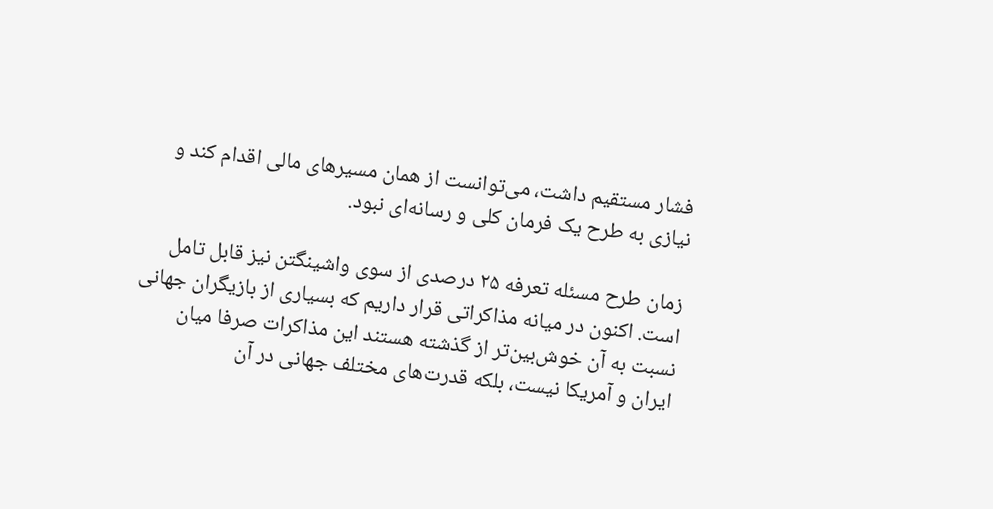فشار مستقیم داشت، می‌توانست از همان مسیر‌های مالی اقدام کند و نیازی به طرح یک فرمان کلی و رسانه‌ای نبود.

زمان طرح مسئله تعرفه ۲۵ درصدی از سوی واشینگتن نیز قابل تامل است. اکنون در میانه مذاکراتی قرار داریم که بسیاری از بازیگران جهانی نسبت به آن خوش‌بین‌تر از گذشته هستند این مذاکرات صرفا میان ایران و آمریکا نیست، بلکه قدرت‌های مختلف جهانی در آن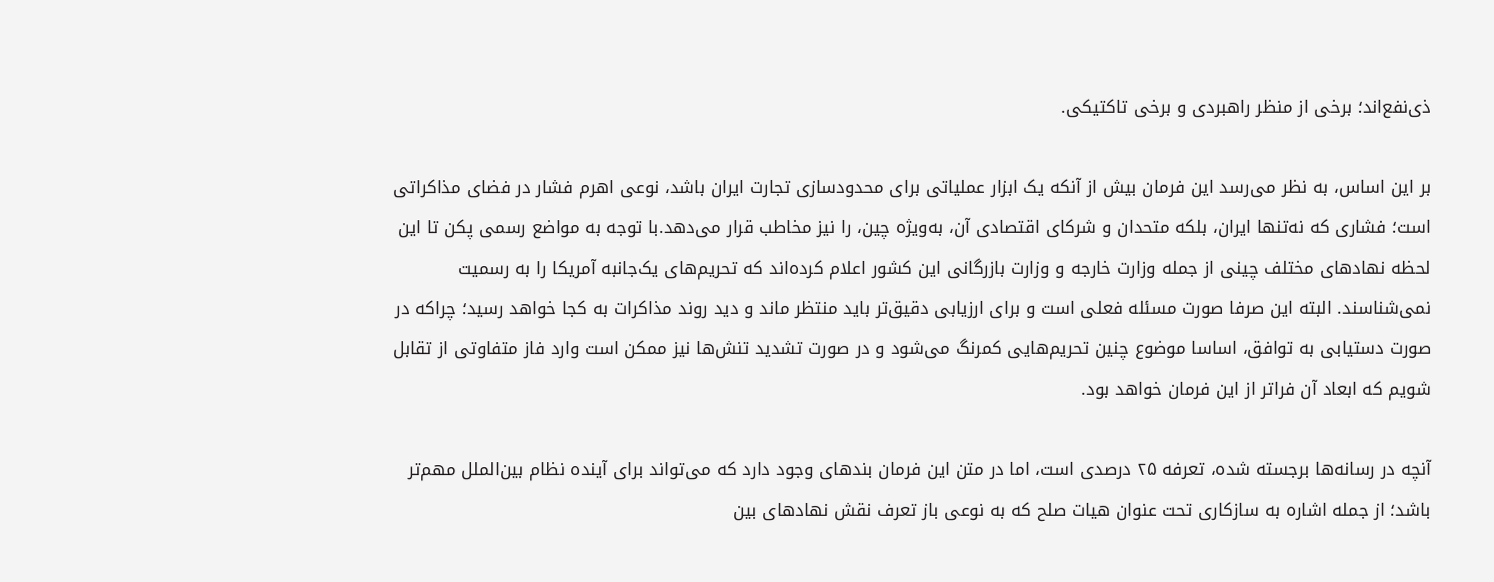ذی‌نفع‌اند؛ برخی از منظر راهبردی و برخی تاکتیکی.

بر این اساس، به نظر می‌رسد این فرمان بیش از آنکه یک ابزار عملیاتی برای محدودسازی تجارت ایران باشد، نوعی اهرم فشار در فضای مذاکراتی است؛ فشاری که نه‌تنها ایران، بلکه متحدان و شرکای اقتصادی آن، به‌ویژه چین، را نیز مخاطب قرار می‌دهد.با توجه به مواضع رسمی پکن تا این لحظه نهاد‌های مختلف چینی از جمله وزارت خارجه و وزارت بازرگانی این کشور اعلام کرده‌اند که تحریم‌های یک‌جانبه آمریکا را به رسمیت نمی‌شناسند. البته این صرفا صورت مسئله فعلی است و برای ارزیابی دقیق‌تر باید منتظر ماند و دید روند مذاکرات به کجا خواهد رسید؛ چرا‌که در صورت دستیابی به توافق، اساسا موضوع چنین تحریم‌هایی کمرنگ می‌شود و در صورت تشدید تنش‌ها نیز ممکن است وارد فاز متفاوتی از تقابل شویم که ابعاد آن فراتر از این فرمان خواهد بود.

آنچه در رسانه‌ها برجسته شده، تعرفه ۲۵ درصدی است، اما در متن این فرمان بند‌های وجود دارد که می‌تواند برای آینده نظام بین‌الملل مهم‌تر باشد؛ از جمله اشاره به سازکاری تحت عنوان هیات صلح که به نوعی باز تعرف نقش نهاد‌های بین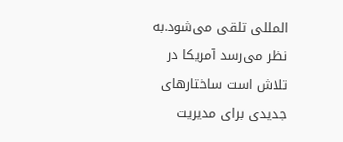المللی تلقی می‌شود.به نظر می‌رسد آمریکا در تلاش است ساختار‌های جدیدی برای مدیریت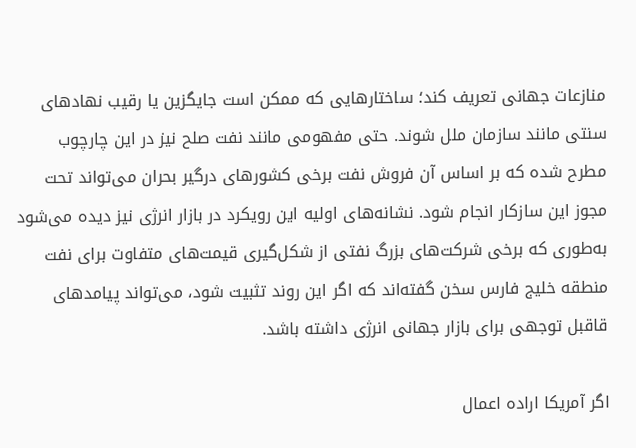منازعات جهانی تعریف کند؛ ساختار‌هایی که ممکن است جایگزین یا رقیب نهاد‌های سنتی مانند سازمان ملل شوند. حتی مفهومی مانند نفت صلح نیز در این چارچوب مطرح شده که بر اساس آن فروش نفت برخی کشور‌های درگیر بحران می‌تواند تحت مجوز این سازکار انجام شود. نشانه‌های اولیه این رویکرد در بازار انرژی نیز دیده می‌شود به‌طوری که برخی شرکت‌های بزرگ نفتی از شکل‌گیری قیمت‌های متفاوت برای نفت منطقه خلیج فارس سخن گفته‌اند که اگر این روند تثبیت شود، می‌تواند پیامد‌های قاقبل توجهی برای بازار جهانی انرژی داشته باشد.

اگر آمریکا اراده اعمال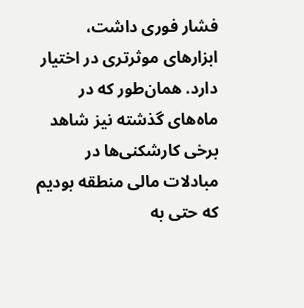فشار فوری داشت، ابزار‌های موثرتری در اختیار دارد. همان‌طور که در ماه‌های گذشته نیز شاهد برخی کارشکنی‌ها در مبادلات مالی منطقه بودیم که حتی به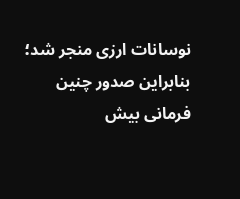نوسانات ارزی منجر شد؛ بنابراین صدور چنین فرمانی بیش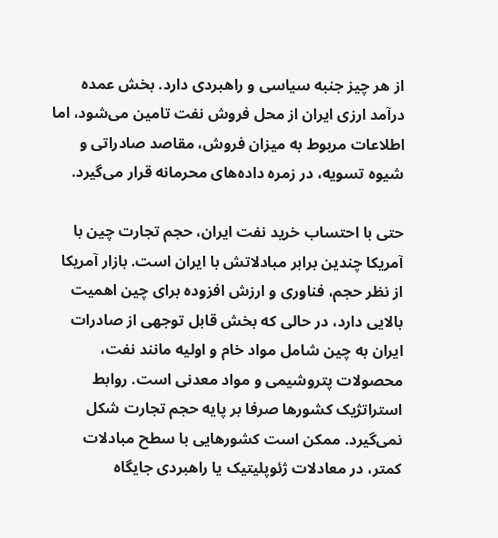از هر چیز جنبه سیاسی و راهبردی دارد. بخش عمده درآمد ارزی ایران از محل فروش نفت تامین می‌شود، اما اطلاعات مربوط به میزان فروش، مقاصد صادراتی و شیوه تسویه، در زمره داده‌های محرمانه قرار می‌گیرد.

حتی با احتساب خرید نفت ایران، حجم تجارت چین با آمریکا چندین برابر مبادلاتش با ایران است. بازار آمریکا از نظر حجم، فناوری و ارزش افزوده برای چین اهمیت بالایی دارد، در حالی که بخش قابل توجهی از صادرات ایران به چین شامل مواد خام و اولیه مانند نفت، محصولات پتروشیمی و مواد معدنی است. روابط استراتژیک کشور‌ها صرفا بر پایه حجم تجارت شکل نمی‌گیرد. ممکن است کشور‌هایی با سطح مبادلات کمتر، در معادلات ژئوپلیتیک یا راهبردی جایگاه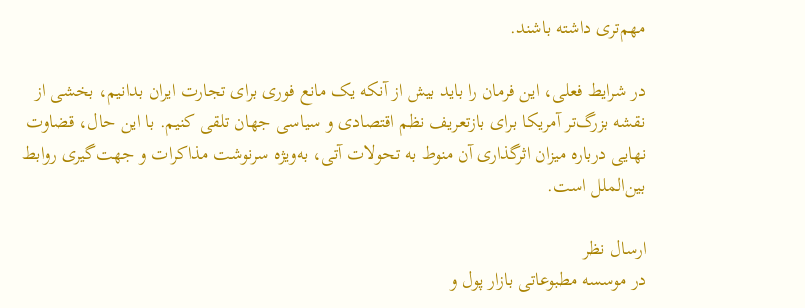مهم‌تری داشته باشند.

در شرایط فعلی، این فرمان را باید بیش از آنکه یک مانع فوری برای تجارت ایران بدانیم، بخشی از نقشه بزرگ‌تر آمریکا برای بازتعریف نظم اقتصادی و سیاسی جهان تلقی کنیم. با این حال، قضاوت نهایی درباره میزان اثرگذاری آن منوط به تحولات آتی، به‌ویژه سرنوشت مذاکرات و جهت‌گیری روابط بین‌الملل است.

ارسال‌ نظر
در موسسه مطبوعاتی بازار پول و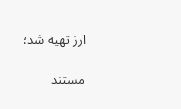ارز تهیه شد؛

مستند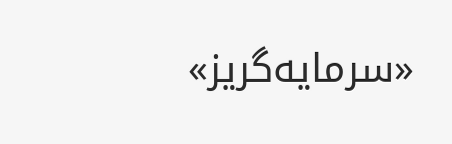«سرمایه‌گریز»